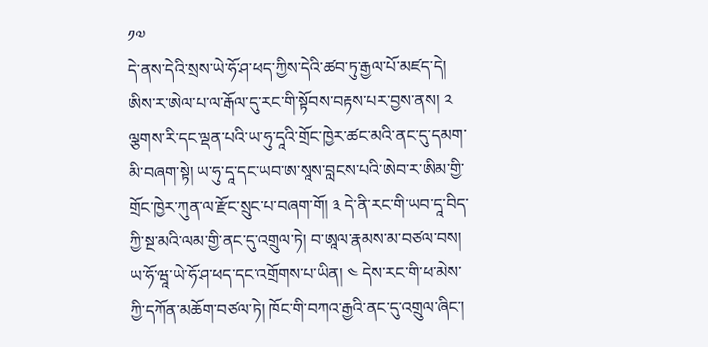༡༧
དེ་ནས་དེའི་སྲས་ཡེ་ཧོ་ཤ་ཕད་ཀྱིས་དེའི་ཚབ་ཏུ་རྒྱལ་པོ་མཛད་དེ། ཨིས་ར་ཨེལ་པ་ལ་རྒོལ་དུ་རང་གི་སྟོབས་བརྟས་པར་བྱས་ནས། ༢ ལྕགས་རི་དང་ལྡན་པའི་ཡ་ཧུ་དཱའི་གྲོང་ཁྱེར་ཚང་མའི་ནང་དུ་དམག་མི་བཞག་སྟེ། ཡ་ཧུ་དཱ་དང་ཡབ་ཨ་སཱས་བླངས་པའི་ཨེབ་ར་ཨིམ་གྱི་གྲོང་ཁྱེར་ཀུན་ལ་རྫོང་སྲུང་པ་བཞག་གོ། ༣ དེ་ནི་རང་གི་ཡབ་དཱ་བིད་ཀྱི་སྔ་མའི་ལམ་གྱི་ནང་དུ་འགྲུལ་ཏེ། བ་ཨཱལ་རྣམས་མ་བཙལ་བས། ཡ་ཧོ་ཝཱ་ཡེ་ཧོ་ཤ་ཕད་དང་འགྲོགས་པ་ཡིན། ༤ དེས་རང་གི་ཕ་མེས་ཀྱི་དཀོན་མཆོག་བཙལ་ཏེ། ཁོང་གི་བཀའ་རྒྱའི་ནང་དུ་འགྲུལ་ཞིང་།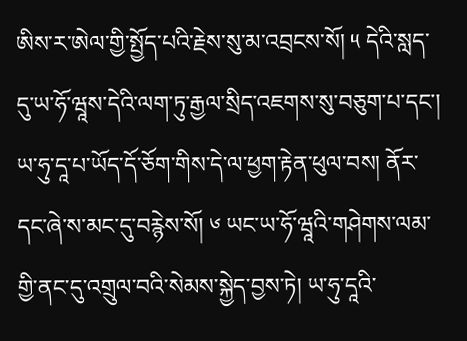ཨིས་ར་ཨེལ་གྱི་སྤྱོད་པའི་རྗེས་སུ་མ་འབྲངས་སོ། ༥ དེའི་སླད་དུ་ཡ་ཧོ་ཝཱས་དེའི་ལག་ཏུ་རྒྱལ་སྲིད་འཇགས་སུ་བཅུག་པ་དང་། ཡ་ཧུ་དཱ་པ་ཡོད་དོ་ཅོག་གིས་དེ་ལ་ཕྱག་རྟེན་ཕུལ་བས། ནོར་དང་ཞེ་ས་མང་དུ་བརྙེས་སོ། ༦ ཡང་ཡ་ཧོ་ཝཱའི་གཤེགས་ལམ་གྱི་ནང་དུ་འགྲུལ་བའི་སེམས་སྐྱེད་བྱས་ཏེ། ཡ་ཧུ་དཱའི་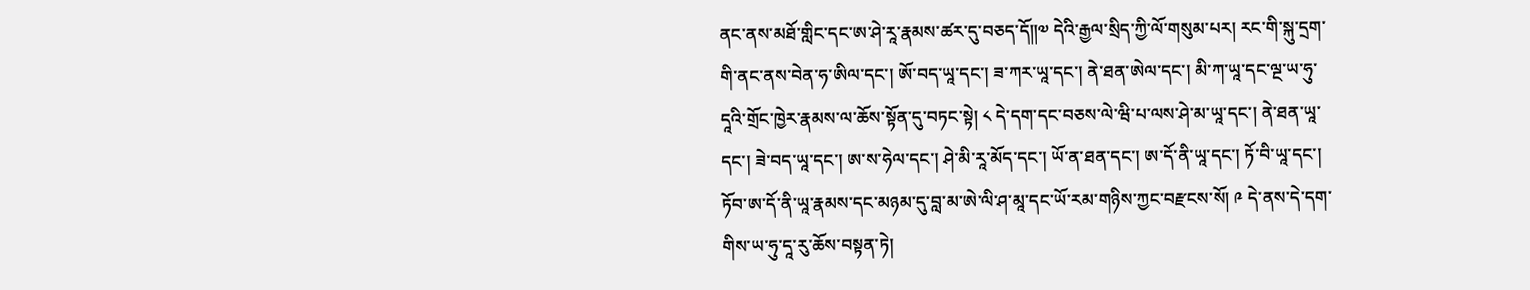ནང་ནས་མཐོ་གླིང་དང་ཨ་ཤེ་རཱ་རྣམས་ཚར་དུ་བཅད་དོ༎༧ དེའི་རྒྱལ་སྲིད་ཀྱི་ལོ་གསུམ་པར། རང་གི་སྐུ་དྲག་གི་ནང་ནས་བེན་ཧ་ཨིལ་དང་། ཨོ་བད་ཡཱ་དང་། ཟ་ཀར་ཡཱ་དང་། ནེ་ཐན་ཨེལ་དང་། མི་ཀ་ཡཱ་དང་ལྔ་ཡ་ཧུ་དཱའི་གྲོང་ཁྱེར་རྣམས་ལ་ཆོས་སྟོན་དུ་བཏང་སྟེ། ༨ དེ་དག་དང་བཅས་ལེ་ཝི་པ་ལས་ཤེ་མ་ཡཱ་དང་། ནེ་ཐན་ཡཱ་དང་། ཟེ་བད་ཡཱ་དང་། ཨ་ས་ཧེལ་དང་། ཤེ་མི་རཱ་མོད་དང་། ཡོ་ན་ཐན་དང་། ཨ་དོ་ནི་ཡཱ་དང་། ཏོ་བི་ཡཱ་དང་། ཏོབ་ཨ་དོ་ནི་ཡཱ་རྣམས་དང་མཉམ་དུ་བླ་མ་ཨེ་ལི་ཤ་མཱ་དང་ཡོ་རམ་གཉིས་ཀྱང་བརྫངས་སོ། ༩ དེ་ནས་དེ་དག་གིས་ཡ་ཧུ་དཱ་རུ་ཆོས་བསྟན་ཏེ།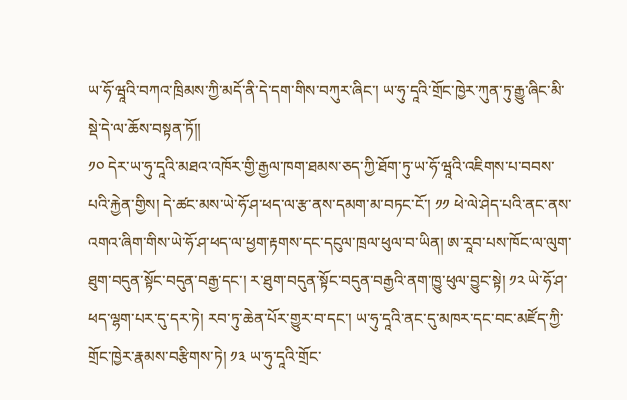ཡ་ཧོ་ཝཱའི་བཀའ་ཁྲིམས་ཀྱི་མདོ་ནི་དེ་དག་གིས་བཀུར་ཞིང་། ཡ་ཧུ་དཱའི་གྲོང་ཁྱེར་ཀུན་ཏུ་རྒྱུ་ཞིང་མི་སྡེ་དེ་ལ་ཆོས་བསྟན་ཏོ༎
༡༠ དེར་ཡ་ཧུ་དཱའི་མཐའ་འཁོར་གྱི་རྒྱལ་ཁག་ཐམས་ཅད་ཀྱི་ཐོག་ཏུ་ཡ་ཧོ་ཝཱའི་འཇིགས་པ་བབས་པའི་རྐྱེན་གྱིས། དེ་ཚང་མས་ཡེ་ཧོ་ཤ་ཕད་ལ་རྩ་ནས་དམག་མ་བཏང་ངོ་། ༡༡ ཕེ་ལེ་ཤེད་པའི་ནང་ནས་འགའ་ཞིག་གིས་ཡེ་ཧོ་ཤ་ཕད་ལ་ཕྱག་རྟགས་དང་དངུལ་ཁྲལ་ཕུལ་བ་ཡིན། ཨ་རཱབ་པས་ཁོང་ལ་ལུག་ཐུག་བདུན་སྟོང་བདུན་བརྒྱ་དང་། ར་ཐུག་བདུན་སྟོང་བདུན་བརྒྱའི་ནག་ཁྱུ་ཕུལ་བྱུང་སྟེ། ༡༢ ཡེ་ཧོ་ཤ་ཕད་ལྷག་པར་དུ་དར་ཏེ། རབ་ཏུ་ཆེན་པོར་གྱུར་བ་དང་། ཡ་ཧུ་དཱའི་ནང་དུ་མཁར་དང་བང་མཛོད་ཀྱི་གྲོང་ཁྱེར་རྣམས་བརྩིགས་ཏེ། ༡༣ ཡ་ཧུ་དཱའི་གྲོང་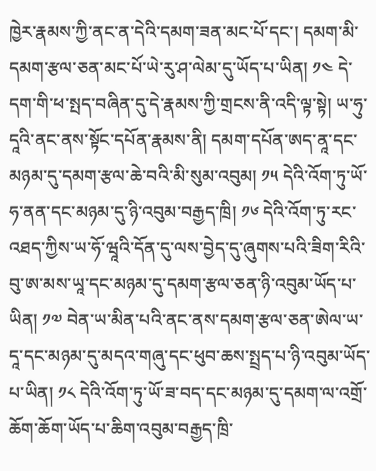ཁྱེར་རྣམས་ཀྱི་ནང་ན་དེའི་དམག་ཟན་མང་པོ་དང་། དམག་མི་དམག་རྩལ་ཅན་མང་པོ་ཡེ་རུ་ཤ་ལེམ་དུ་ཡོད་པ་ཡིན། ༡༤ དེ་དག་གི་ཕ་སྤད་བཞིན་དུ་དེ་རྣམས་ཀྱི་གྲངས་ནི་འདི་ལྟ་སྟེ། ཡ་ཧུ་དཱའི་ནང་ནས་སྟོང་དཔོན་རྣམས་ནི། དམག་དཔོན་ཨད་ནཱ་དང་མཉམ་དུ་དམག་རྩལ་ཆེ་བའི་མི་སུམ་འབུམ། ༡༥ དེའི་འོག་ཏུ་ཡོ་ཧ་ནན་དང་མཉམ་དུ་ཉི་འབུམ་བརྒྱད་ཁྲི། ༡༦ དེའི་འོག་ཏུ་རང་འཐད་ཀྱིས་ཡ་ཧོ་ཝཱའི་དོན་དུ་ལས་བྱེད་དུ་ཞུགས་པའི་ཟིག་རིའི་བུ་ཨ་མས་ཡཱ་དང་མཉམ་དུ་དམག་རྩལ་ཅན་ཉི་འབུམ་ཡོད་པ་ཡིན། ༡༧ བེན་ཡ་མིན་པའི་ནང་ནས་དམག་རྩལ་ཅན་ཨེལ་ཡ་དཱ་དང་མཉམ་དུ་མདའ་གཞུ་དང་ཕུབ་ཆས་སྤྲད་པ་ཉི་འབུམ་ཡོད་པ་ཡིན། ༡༨ དེའི་འོག་ཏུ་ཡོ་ཟ་བད་དང་མཉམ་དུ་དམག་ལ་འགྲོ་ཆོག་ཆོག་ཡོད་པ་ཆིག་འབུམ་བརྒྱད་ཁྲི་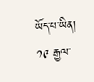ཡོད་པ་ཡིན། ༡༩ རྒྱལ་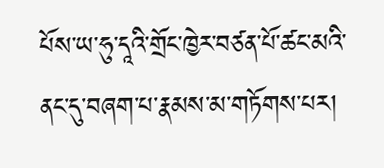པོས་ཡ་ཧུ་དཱའི་གྲོང་ཁྱེར་བཙན་པོ་ཚང་མའི་ནང་དུ་བཞག་པ་རྣམས་མ་གཏོགས་པར།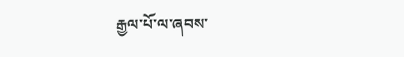རྒྱལ་པོ་ལ་ཞབས་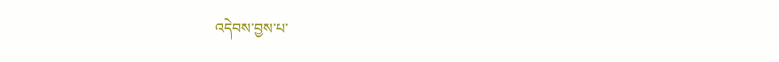འདེབས་བྱས་པ་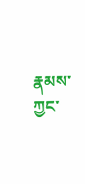རྣམས་ཀྱང་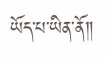ཡོད་པ་ཡིན་ནོ༎